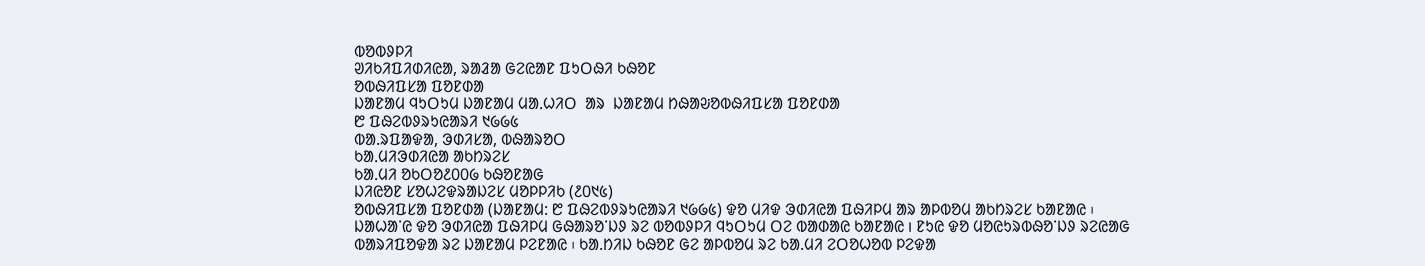ᱵᱚᱵᱽᱞᱤ
ᱣᱤᱠᱤᱯᱤᱰᱤᱭᱟ, ᱨᱟᱲᱟ ᱜᱮᱭᱟᱱ ᱯᱩᱛᱷᱤ ᱠᱷᱚᱱ
ᱚᱵᱷᱤᱯᱥᱟ ᱯᱚᱱᱰᱟ
ᱡᱟᱱᱟᱢ ᱧᱩᱛᱩᱢ ᱡᱟᱱᱟᱢ ᱢᱟᱹᱦᱤᱛ  ᱟᱨ  ᱡᱟᱱᱟᱢ ᱴᱷᱟᱶᱚᱵᱷᱤᱯᱥᱟ ᱯᱚᱱᱰᱟ
᱘ ᱯᱷᱮᱵᱽᱨᱩᱭᱟᱨᱤ ᱑᱙᱙᱕
ᱵᱟ.ᱨᱯᱟᱫᱟ, ᱳᱰᱤᱥᱟ, ᱵᱷᱟᱨᱚᱛ
ᱠᱟᱹᱢᱤᱳᱰᱤᱭᱟ ᱟᱠᱴᱨᱮᱥ
ᱠᱟᱹᱢᱤ ᱚᱠᱛᱚ᱒᱐᱐᱙ ᱠᱷᱚᱱᱟᱜ
ᱡᱤᱭᱚᱱ ᱥᱚᱦᱮᱫᱨᱟᱡᱮᱥ ᱢᱚᱞᱞᱤᱠ (᱒᱐᱑᱕)
ᱚᱵᱷᱤᱯᱥᱟ ᱯᱚᱱᱰᱟ (ᱡᱟᱱᱟᱢ: ᱘ ᱯᱷᱮᱵᱽᱨᱩᱭᱟᱨᱤ ᱑᱙᱙᱕) ᱫᱚ ᱢᱤᱫ ᱳᱰᱤᱭᱟ ᱯᱷᱤᱞᱢ ᱟᱨ ᱟᱞᱵᱚᱢ ᱟᱠᱴᱨᱮᱥ ᱠᱟᱱᱟᱭ ᱾ ᱡᱟᱦᱟᱸᱭ ᱫᱚ ᱳᱰᱤᱭᱟ ᱯᱷᱤᱞᱢ ᱜᱷᱟᱨᱚᱸᱡᱽ ᱨᱮ ᱵᱚᱵᱽᱞᱤ ᱧᱩᱛᱩᱢ ᱛᱮ ᱵᱟᱰᱟᱭ ᱠᱟᱱᱟᱭ । ᱱᱩᱭ ᱫᱚ ᱢᱚᱭᱩᱨᱵᱷᱚᱸᱡᱽ ᱨᱮᱭᱟᱜ ᱵᱟᱨᱤᱯᱚᱫᱟ ᱨᱮ ᱡᱟᱱᱟᱢ ᱞᱮᱱᱟᱭ ᱾ ᱠᱟ.ᱴᱤᱡ ᱠᱷᱚᱱ ᱜᱮ ᱟᱞᱵᱚᱢ ᱨᱮ ᱠᱟ.ᱢᱤ ᱮᱛᱚᱦᱚᱵ ᱞᱮᱫᱟ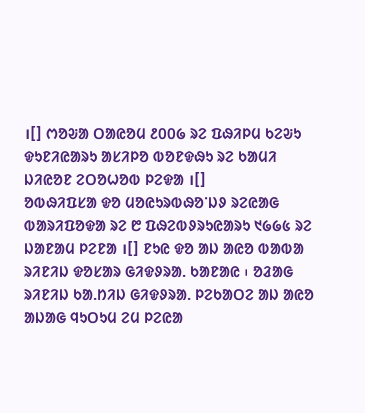।[] ᱬᱚᱶᱟ ᱛᱟᱭᱚᱢ ᱒᱐᱐᱙ ᱨᱮ ᱯᱷᱤᱞᱢ ᱠᱮᱶᱩ ᱫᱩᱱᱤᱭᱟᱨᱩ ᱟᱥᱤᱞᱚ ᱵᱚᱱᱫᱷᱩ ᱨᱮ ᱠᱟᱢᱤ ᱡᱤᱭᱚᱱ ᱮᱛᱚᱦᱚᱵ ᱞᱮᱫᱟ ।[]
ᱚᱵᱷᱤᱯᱥᱟ ᱫᱚ ᱢᱚᱭᱩᱨᱵᱷᱚᱸᱡᱽ ᱨᱮᱭᱟᱜ ᱵᱟᱨᱤᱯᱚᱫᱟ ᱨᱮ ᱘ ᱯᱷᱮᱵᱽᱨᱩᱭᱟᱨᱩ ᱑᱙᱙᱕ ᱨᱮ ᱡᱟᱱᱟᱢ ᱞᱮᱱᱟ ।[] ᱱᱩᱭ ᱫᱚ ᱟᱡ ᱟᱭᱚ ᱵᱟᱵᱟ ᱨᱤᱱᱤᱡ ᱫᱚᱥᱟᱨ ᱜᱤᱫᱽᱨᱟ. ᱠᱟᱱᱟᱭ ᱾ ᱚᱲᱟᱜ ᱨᱤᱱᱤᱡ ᱠᱟ.ᱴᱤᱡ ᱜᱤᱫᱽᱨᱟ. ᱞᱮᱠᱟᱛᱮ ᱟᱡ ᱟᱭᱚ ᱟᱡᱟᱜ ᱧᱩᱛᱩᱢ ᱮᱢ ᱞᱮᱭᱟ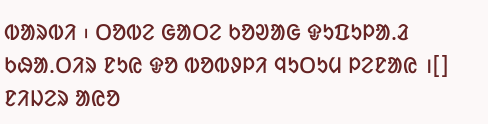ᱵᱟᱨᱵᱤ ᱾ ᱛᱚᱵᱮ ᱜᱟᱛᱮ ᱠᱚᱣᱟᱜ ᱫᱩᱯᱩᱞᱟ.ᱲ ᱠᱷᱟ.ᱛᱤᱨ ᱱᱩᱭ ᱫᱚ ᱵᱚᱵᱽᱞᱤ ᱧᱩᱛᱩᱢ ᱞᱮᱱᱟᱭ ।[] ᱱᱤᱡᱮᱨ ᱟᱭᱚ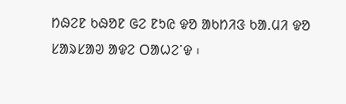ᱴᱷᱮᱱ ᱠᱷᱚᱱ ᱜᱮ ᱱᱩᱭ ᱫᱚ ᱟᱠᱴᱤᱝ ᱠᱟ.ᱢᱤ ᱫᱚ ᱥᱟᱨᱥᱟᱣ ᱟᱫᱮ ᱛᱟᱦᱮᱸᱫ ᱾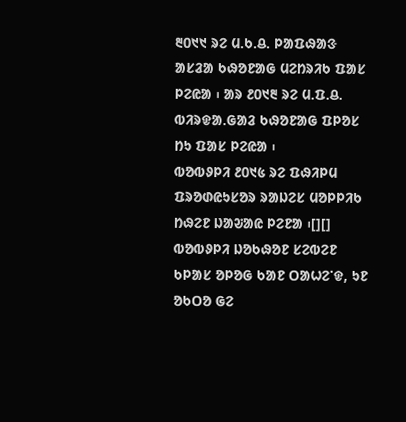᱓᱐᱑᱑ ᱨᱮ ᱢ.ᱠ.ᱪ. ᱞᱟᱯᱷᱟᱝ ᱟᱥᱲᱟ ᱠᱷᱚᱱᱟᱜ ᱢᱮᱴᱨᱤᱠ ᱯᱟᱥ ᱞᱮᱭᱟ ᱾ ᱟᱨ ᱒᱐᱑᱓ ᱨᱮ ᱢ.ᱯ.ᱪ. ᱵᱤᱨᱫᱟ.ᱜᱟᱲ ᱠᱷᱚᱱᱟᱜ ᱯᱞᱚᱥ ᱴᱩ ᱯᱟᱥ ᱞᱮᱭᱟ ᱾
ᱵᱚᱵᱽᱞᱤ ᱒᱐᱑᱕ ᱨᱮ ᱯᱷᱤᱞᱢ ᱯᱨᱚᱰᱭᱩᱥᱚᱨ ᱨᱟᱡᱮᱥ ᱢᱚᱞᱞᱤᱠ ᱴᱷᱮᱱ ᱡᱟᱶᱟᱭ ᱞᱮᱱᱟ ᱾[][]
ᱵᱚᱵᱽᱞᱤ ᱡᱚᱠᱷᱚᱱ ᱥᱮᱵᱮᱱ ᱠᱞᱟᱥ ᱚᱞᱚᱜ ᱠᱟᱱ ᱛᱟᱦᱮᱸᱫ, ᱩᱱ ᱚᱠᱛᱚ ᱜᱮ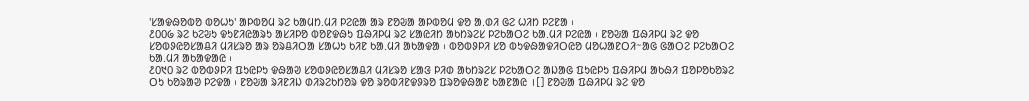'ᱥᱟᱫᱷᱚᱵᱚ ᱵᱚᱦᱩ' ᱟᱞᱵᱚᱢ ᱨᱮ ᱠᱟᱢᱴ.ᱢᱤ ᱞᱮᱭᱟ ᱟᱨ ᱱᱚᱶᱟ ᱟᱞᱵᱚᱢ ᱫᱚ ᱟ.ᱰᱤ ᱜᱮ ᱦᱤᱴ ᱞᱮᱱᱟ ᱾
᱒᱐᱐᱙ ᱨᱮ ᱠᱮᱶᱩ ᱫᱩᱱᱤᱭᱟᱨᱩ ᱟᱥᱤᱞᱚ ᱵᱚᱱᱫᱷᱩ ᱯᱷᱤᱞᱢ ᱨᱮ ᱥᱟᱭᱤᱴ ᱟᱠᱴᱨᱮᱥ ᱞᱮᱠᱟᱛᱮ ᱠᱟ.ᱢᱤ ᱞᱮᱭᱟ ᱾ ᱱᱚᱶᱟ ᱯᱷᱤᱞᱢ ᱨᱮ ᱫᱚ ᱥᱚᱵᱽᱭᱚᱥᱟᱪᱤ ᱢᱤᱥᱨᱚ ᱟᱨ ᱚᱨᱪᱤᱛᱟ ᱥᱟᱦᱩ ᱠᱤᱱ ᱠᱟ.ᱢᱤ ᱟᱠᱟᱫᱟ ᱾ ᱵᱚᱵᱽᱞᱤ ᱥᱚ ᱵᱩᱫᱷᱟᱫᱤᱛᱭᱚ ᱢᱚᱦᱟᱱᱛᱤᱻᱟᱜ ᱜᱟᱛᱮ ᱞᱮᱠᱟᱛᱮ ᱠᱟ.ᱢᱤ ᱟᱠᱟᱫᱟᱭ ᱾
᱒᱐᱑᱐ ᱨᱮ ᱵᱚᱵᱽᱞᱤ ᱯᱩᱭᱞᱩ ᱫᱷᱟᱣ ᱥᱚᱵᱽᱭᱚᱥᱟᱪᱤ ᱢᱤᱥᱨᱚ ᱥᱟᱝ ᱞᱤᱰ ᱟᱠᱴᱨᱮᱥ ᱞᱮᱠᱟᱛᱮ ᱟᱡᱟᱜ ᱯᱩᱭᱞᱩ ᱯᱷᱤᱞᱢ ᱟᱠᱷᱤ ᱯᱚᱞᱚᱠᱚᱨᱮ ᱛᱩ ᱠᱚᱨᱟᱣ ᱞᱮᱫᱟ ᱾ ᱱᱚᱶᱟ ᱨᱤᱱᱤᱡ ᱰᱤᱨᱮᱠᱴᱚᱨ ᱫᱚ ᱨᱚᱵᱤᱱᱫᱽᱨᱚ ᱯᱨᱚᱫᱷᱟᱱ ᱠᱟᱱᱟᱭ ।[] ᱱᱚᱶᱟ ᱯᱷᱤᱞᱢ ᱨᱮ ᱫᱚ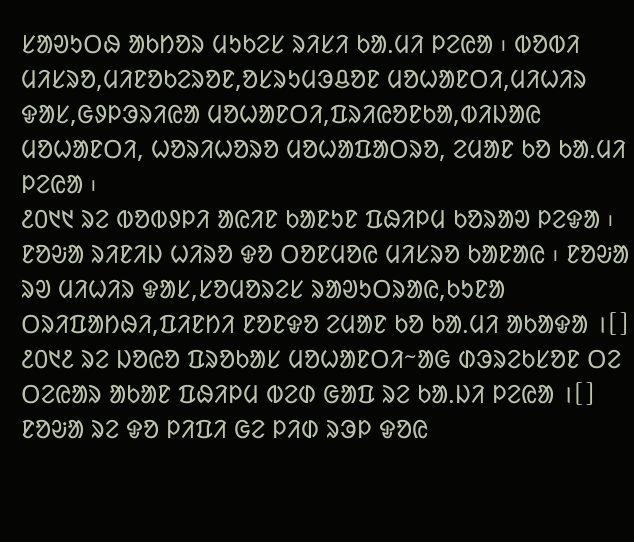ᱥᱟᱣᱩᱛᱷ ᱟᱠᱴᱚᱨ ᱢᱩᱠᱮᱥ ᱨᱤᱥᱤ ᱠᱟ.ᱢᱤ ᱞᱮᱭᱟ ᱾ ᱵᱚᱵᱤ ᱢᱤᱥᱨᱚ,ᱢᱤᱱᱚᱠᱮᱨᱚᱱ,ᱚᱥᱨᱩᱢᱳᱪᱚᱱ ᱢᱚᱦᱟᱱᱛᱤ,ᱢᱤᱦᱤᱨ ᱫᱟᱥ,ᱜᱽᱞᱳᱨᱤᱭᱟ ᱢᱚᱦᱟᱱᱛᱤ,ᱯᱨᱤᱭᱚᱱᱠᱟ,ᱵᱤᱡᱟᱭ ᱢᱚᱦᱟᱱᱛᱤ, ᱦᱚᱨᱤᱦᱚᱨᱚ ᱢᱚᱦᱟᱯᱟᱛᱨᱚ, ᱮᱢᱟᱱ ᱠᱚ ᱠᱟ.ᱢᱤ ᱞᱮᱭᱟ ᱾
᱒᱐᱑᱑ ᱨᱮ ᱵᱚᱵᱽᱞᱤ ᱟᱭᱤᱱ ᱠᱟᱱᱩᱱ ᱯᱷᱤᱞᱢ ᱠᱚᱨᱟᱣ ᱞᱮᱫᱟ ᱾ ᱱᱚᱶᱟ ᱨᱤᱱᱤᱡ ᱦᱤᱨᱚ ᱫᱚ ᱛᱚᱱᱢᱚᱭ ᱢᱤᱥᱨᱚ ᱠᱟᱱᱟᱭ ᱾ ᱱᱚᱶᱟ ᱨᱣ ᱢᱤᱦᱤᱨ ᱫᱟᱥ,ᱥᱚᱢᱚᱨᱮᱥ ᱨᱟᱣᱩᱛᱨᱟᱭ,ᱠᱩᱱᱟ ᱛᱨᱤᱯᱟᱴᱷᱤ,ᱯᱤᱱᱴᱤ ᱱᱚᱱᱫᱚ ᱮᱢᱟᱱ ᱠᱚ ᱠᱟ.ᱢᱤ ᱟᱠᱟᱫᱟ ।[]
᱒᱐᱑᱒ ᱨᱮ ᱡᱚᱭᱚ ᱯᱨᱚᱠᱟᱥ ᱢᱚᱦᱟᱱᱛᱤᱻᱟᱜ ᱰᱳᱨᱮᱠᱥᱚᱱ ᱛᱮ ᱛᱮᱭᱟᱨ ᱟᱠᱟᱱ ᱯᱷᱤᱞᱢ ᱵᱮᱰ ᱜᱟᱯ ᱨᱮ ᱠᱟ.ᱡᱤ ᱞᱮᱭᱟ ।[] ᱱᱚᱶᱟ ᱨᱮ ᱫᱚ ᱞᱤᱯᱤ ᱜᱮ ᱞᱤᱰ ᱨᱳᱞ ᱫᱚᱭ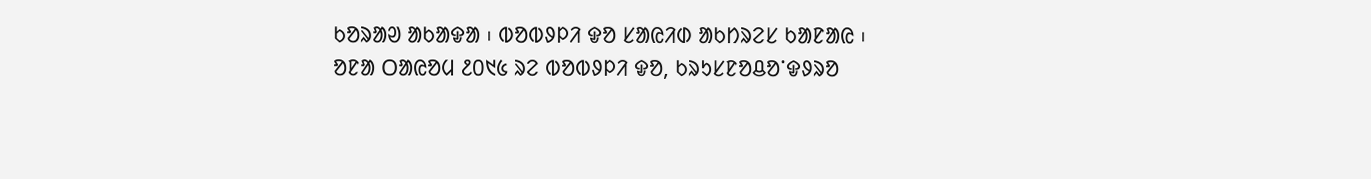ᱠᱚᱨᱟᱣ ᱟᱠᱟᱫᱟ ᱾ ᱵᱚᱵᱽᱞᱤ ᱫᱚ ᱥᱟᱭᱤᱰ ᱟᱠᱴᱨᱮᱥ ᱠᱟᱱᱟᱭ ᱾
ᱚᱱᱟ ᱛᱟᱭᱚᱢ ᱒᱐᱑᱕ ᱨᱮ ᱵᱚᱵᱽᱞᱤ ᱫᱚ, ᱠᱨᱩᱥᱱᱚᱪᱚᱸᱫᱽᱨᱚ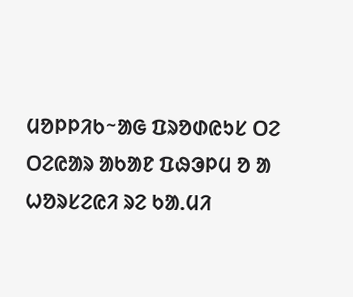ᱢᱚᱞᱞᱤᱠᱻᱟᱜ ᱯᱨᱚᱰᱭᱩᱥ ᱛᱮ ᱛᱮᱭᱟᱨ ᱟᱠᱟᱱ ᱯᱷᱳᱞᱢ ᱚ ᱟ ᱦᱚᱨᱥᱮᱭᱤ ᱨᱮ ᱠᱟ.ᱢᱤ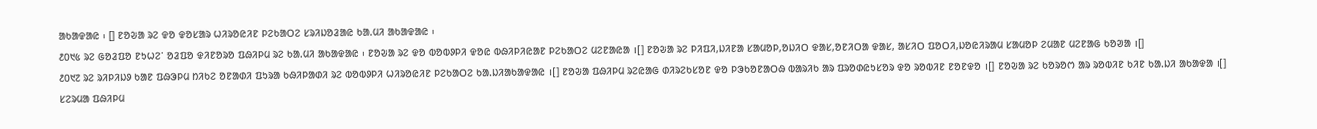ᱟᱠᱟᱫᱟᱭ ᱾ [] ᱱᱚᱶᱟ ᱨᱮ ᱫᱚ ᱫᱚᱥᱟᱨ ᱦᱤᱨᱚᱭᱤᱱ ᱞᱮᱠᱟᱛᱮ ᱥᱨᱤᱡᱚᱲᱟᱭ ᱠᱟ.ᱢᱤ ᱟᱠᱟᱫᱟᱭ ᱾
᱒᱐᱑᱕ ᱨᱮ ᱜᱚᱲᱯᱚ ᱱᱩᱦᱮᱸ ᱚᱲᱯᱚ ᱫᱤᱱᱚᱨᱚ ᱯᱷᱤᱞᱢ ᱨᱮ ᱠᱟ.ᱢᱤ ᱟᱠᱟᱫᱟᱭ ᱾ ᱱᱚᱶᱟ ᱨᱮ ᱫᱚ ᱵᱚᱵᱽᱞᱤ ᱫᱚᱭ ᱵᱷᱤᱞᱤᱭᱟᱱ ᱞᱮᱠᱟᱛᱮ ᱢᱮᱱᱟᱭᱟ ।[] ᱱᱚᱶᱟ ᱨᱮ ᱞᱤᱯᱤ,ᱡᱤᱱᱟ ᱥᱟᱢᱚᱞ,ᱚᱡᱤᱛ ᱫᱟᱥ,ᱚᱱᱤᱛᱟ ᱫᱟᱥ, ᱟᱥᱤᱛ ᱯᱚᱛᱤ,ᱡᱚᱭᱤᱨᱟᱢ ᱥᱟᱢᱚᱞ ᱮᱢᱟᱱ ᱢᱮᱱᱟᱜ ᱠᱚᱣᱟ ।[]
᱒᱐᱑᱗ ᱨᱮ ᱨᱤᱞᱤᱡᱽ ᱠᱟᱱ ᱯᱷᱳᱞᱢ ᱴᱤᱠᱮ ᱚᱱᱟᱰᱤ ᱯᱩᱨᱟ ᱠᱷᱤᱞᱟᱰᱤ ᱨᱮ ᱵᱚᱵᱽᱞᱤ ᱦᱤᱨᱚᱭᱤᱱ ᱞᱮᱠᱟᱛᱮ ᱠᱟ.ᱡᱤᱟᱠᱟᱫᱟᱭ ।[] ᱱᱚᱶᱟ ᱯᱷᱤᱞᱢ ᱨᱮᱭᱟᱜ ᱰᱤᱨᱮᱠᱥᱚᱱ ᱫᱚ ᱞᱳᱠᱚᱱᱟᱛᱷ ᱵᱟᱨᱤᱠ ᱟᱨ ᱯᱨᱚᱰᱭᱩᱥᱚᱨ ᱫᱚ ᱨᱚᱵᱤᱱ ᱱᱚᱱᱫᱚ ।[] ᱱᱚᱶᱟ ᱨᱮ ᱠᱚᱨᱚᱬ ᱟᱨ ᱨᱚᱵᱤᱱ ᱠᱤᱱ ᱠᱟ.ᱡᱤ ᱟᱠᱟᱫᱟ ।[]
ᱥᱮᱨᱢᱟ ᱯᱷᱤᱞᱢ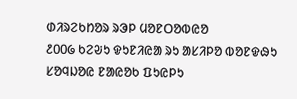ᱰᱤᱨᱮᱠᱴᱚᱨ ᱨᱳᱞ ᱢᱚᱱᱛᱚᱵᱭᱚ
᱒᱐᱐᱙ ᱠᱮᱶᱩ ᱫᱩᱱᱤᱭᱟ ᱨᱩ ᱟᱥᱤᱞᱚ ᱵᱚᱱᱫᱷᱩ ᱥᱚᱧᱡᱚᱭ ᱱᱟᱭᱚᱠ ᱯᱩᱭᱞᱩ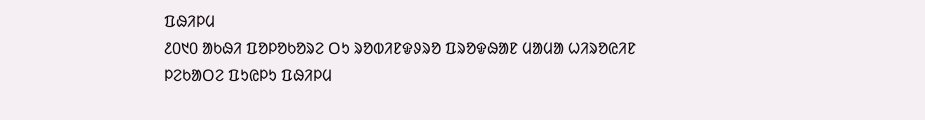ᱯᱷᱤᱞᱢ
᱒᱐᱑᱐ ᱟᱠᱷᱤ ᱯᱚᱞᱚᱠᱚᱨᱮ ᱛᱩ ᱨᱚᱵᱤᱱᱫᱽᱨᱚ ᱯᱨᱚᱫᱷᱟᱱ ᱢᱟᱢᱟ ᱦᱤᱨᱚᱭᱤᱱ ᱞᱮᱠᱟᱛᱮ ᱯᱩᱭᱞᱩ ᱯᱷᱤᱞᱢ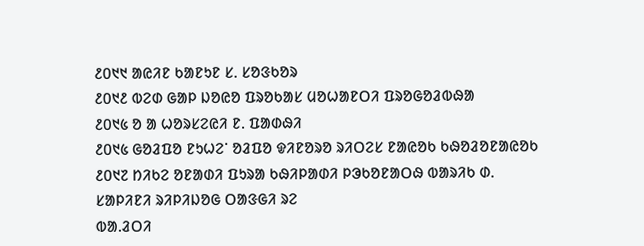᱒᱐᱑᱑ ᱟᱭᱤᱱ ᱠᱟᱱᱩᱱ ᱥ. ᱥᱚᱝᱠᱚᱨ
᱒᱐᱑᱒ ᱵᱮᱰ ᱜᱟᱞ ᱡᱚᱭᱚ ᱯᱨᱚᱠᱟᱥ ᱢᱚᱦᱟᱱᱛᱤ ᱯᱨᱚᱜᱚᱲᱵᱷᱟ
᱒᱐᱑᱕ ᱚ ᱟ ᱦᱚᱨᱥᱮᱭᱤ ᱱ. ᱯᱟᱰᱷᱤ
᱒᱐᱑᱕ ᱜᱚᱲᱯᱚ ᱱᱩᱦᱮᱸ ᱚᱲᱯᱚ ᱫᱤᱱᱚᱨᱚ ᱨᱤᱛᱮᱥ ᱱᱟᱭᱚᱠ ᱠᱷᱚᱲᱚᱱᱟᱭᱚᱠ
᱒᱐᱑᱗ ᱴᱤᱠᱮ ᱚᱱᱟᱰᱤ ᱯᱩᱨᱟ ᱠᱷᱤᱞᱟᱰᱤ ᱞᱳᱠᱚᱱᱟᱛᱷ ᱵᱟᱨᱤᱠ ᱰ. ᱥᱟᱞᱤᱱᱤ ᱨᱤᱞᱤᱡᱚᱜ ᱛᱟᱝᱜᱤ ᱨᱮ
ᱵᱟ.ᱲᱛᱤ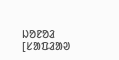ᱡᱚᱱᱚᱲ
[ᱥᱟᱯᱲᱟᱣ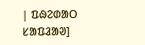| ᱯᱷᱮᱰᱟᱛ ᱥᱟᱯᱲᱟᱣ]